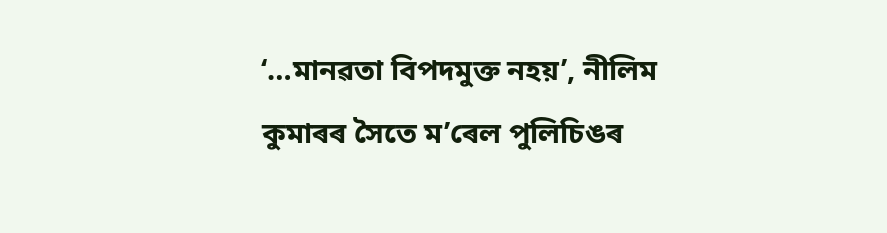‘…মানৱতা বিপদমুক্ত নহয়’, নীলিম কুমাৰৰ সৈতে ম’ৰেল পুলিচিঙৰ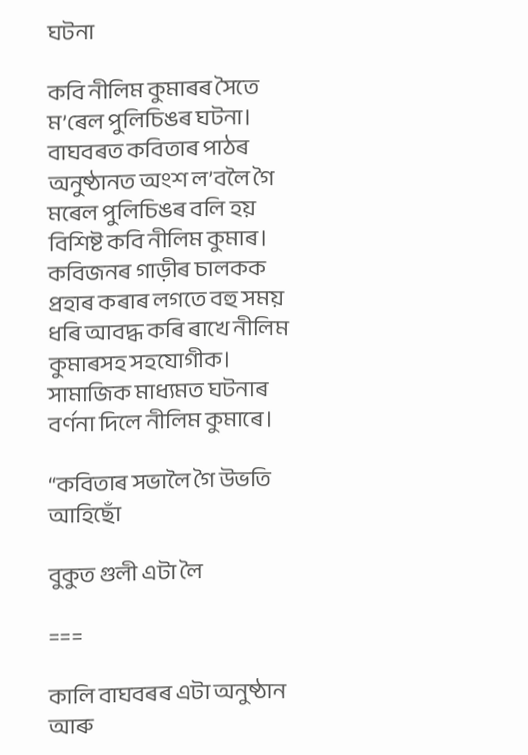ঘটনা

কবি নীলিম কুমাৰৰ সৈতে ম’ৰেল পুলিচিঙৰ ঘটনা। বাঘবৰত কবিতাৰ পাঠৰ অনুষ্ঠানত অংশ ল’বলৈ গৈ মৰেল পুলিচিঙৰ বলি হয় বিশিষ্ট কবি নীলিম কুমাৰ। কবিজনৰ গাড়ীৰ চালকক প্ৰহাৰ কৰাৰ লগতে বহু সময় ধৰি আবদ্ধ কৰি ৰাখে নীলিম কুমাৰসহ সহযোগীক। সামাজিক মাধ্যমত ঘটনাৰ বৰ্ণনা দিলে নীলিম কুমাৰে।

“কবিতাৰ সভালৈ গৈ উভতি আহিছোঁ

বুকুত গুলী এটা লৈ

===

কালি বাঘবৰৰ এটা অনুষ্ঠান আৰু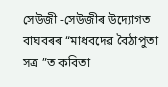সেউজী -সেউজীৰ উদ্যোগত বাঘবৰৰ “মাধবদেৱ বৈঠাপুতা সত্ৰ ”ত কবিতা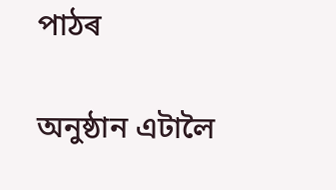পাঠৰ

অনুষ্ঠান এটালৈ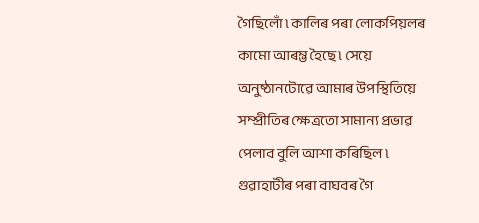গৈছিলোঁ ৷ কালিৰ পৰা লোকপিয়লৰ কামো আৰম্ভ হৈছে ৷ সেয়ে অনুষ্ঠানটোৱে আমাৰ উপস্থিতিয়ে সম্প্ৰীতিৰ ক্ষেত্ৰতো সামান্য প্ৰভাৱ পেলাব বুলি আশা কৰিছিল ৷ গুৱাহাটীৰ পৰা বাঘবৰ গৈ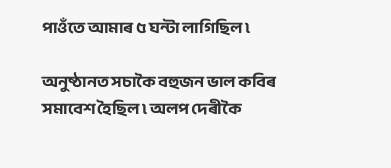পাওঁতে আমাৰ ৫ ঘন্টা লাগিছিল ৷

অনুষ্ঠানত সচাকৈ বহুজন ভাল কবিৰ সমাবেশ হৈছিল ৷ অলপ দেৰীকৈ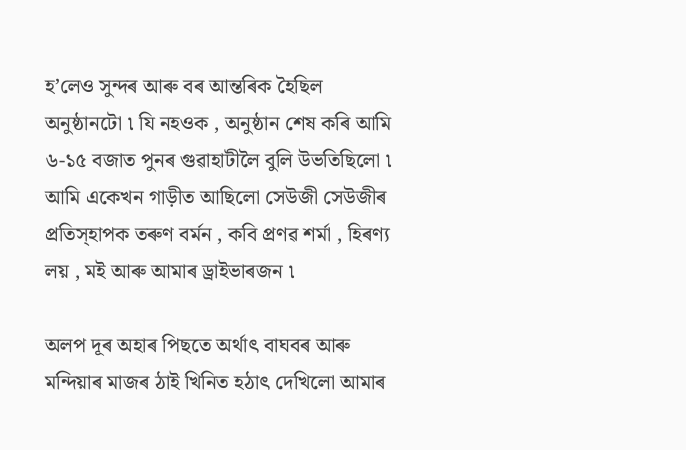হ’লেও সুন্দৰ আৰু বৰ আন্তৰিক হৈছিল অনুষ্ঠানটো ৷ যি নহওক , অনুষ্ঠান শেষ কৰি আমি ৬-১৫ বজাত পুনৰ গুৱাহাটীলৈ বুলি উভতিছিলো ৷ আমি একেখন গাড়ীত আছিলো সেউজী সেউজীৰ প্ৰতিস্হাপক তৰুণ বৰ্মন , কবি প্ৰণৱ শৰ্মা , হিৰণ্য লয় , মই আৰু আমাৰ ড্ৰাইভাৰজন ৷

অলপ দূৰ অহাৰ পিছতে অৰ্থাৎ বাঘবৰ আৰু মন্দিয়াৰ মাজৰ ঠাই খিনিত হঠাৎ দেখিলো আমাৰ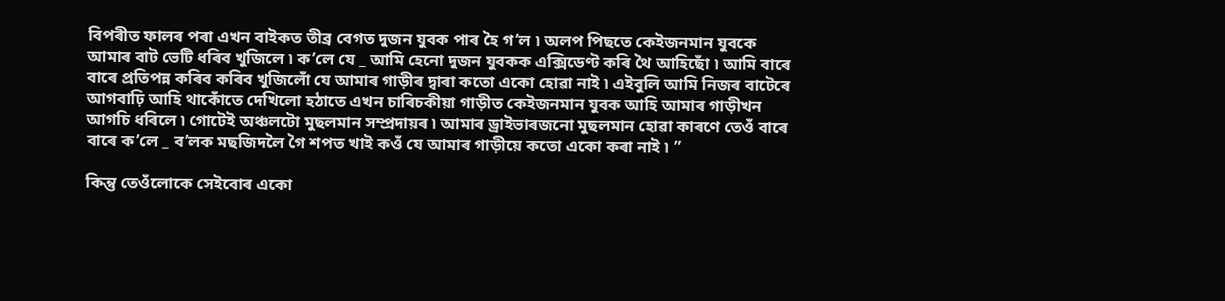বিপৰীত ফালৰ পৰা এখন বাইকত তীব্ৰ বেগত দুজন যুবক পাৰ হৈ গ’ল ৷ অলপ পিছতে কেইজনমান যুবকে আমাৰ বাট ভেটি ধৰিব খুজিলে ৷ ক’লে যে _ আমি হেনো দুজন যুবকক এক্সিডেণ্ট কৰি থৈ আহিছোঁ ৷ আমি বাৰে বাৰে প্ৰতিপন্ন কৰিব কৰিব খুজিলোঁ যে আমাৰ গাড়ীৰ দ্বাৰা কতো একো হোৱা নাই ৷ এইবুলি আমি নিজৰ বাটেৰে আগবাঢ়ি আহি থাকোঁতে দেখিলো হঠাতে এখন চাৰিচকীয়া গাড়ীত কেইজনমান যুবক আহি আমাৰ গাড়ীখন আগচি ধৰিলে ৷ গোটেই অঞ্চলটো মুছলমান সম্প্ৰদায়ৰ ৷ আমাৰ ড্ৰাইভাৰজনো মুছলমান হোৱা কাৰণে তেওঁ বাৰে বাৰে ক’লে _ ব’লক মছজিদলৈ গৈ শপত খাই কওঁ যে আমাৰ গাড়ীয়ে কতো একো কৰা নাই ৷ ”

কিন্তু তেওঁলোকে সেইবোৰ একো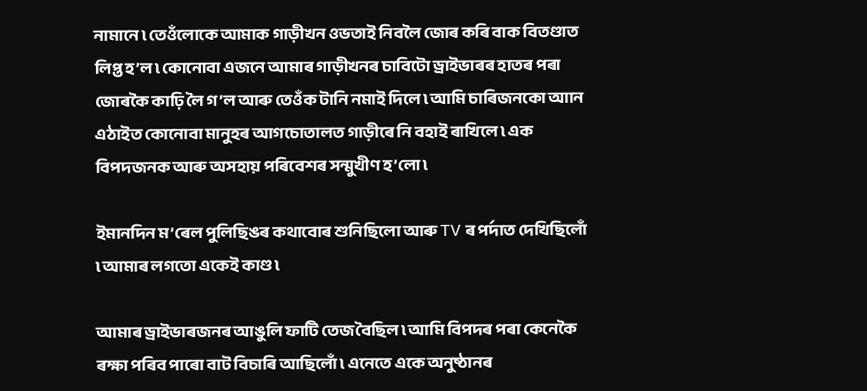নামানে ৷ তেওঁলোকে আমাক গাড়ীখন ওভতাই নিবলৈ জোৰ কৰি বাক বিতণ্ডাত লিপ্ত হ’ল ৷ কোনোবা এজনে আমাৰ গাড়ীখনৰ চাবিটো ড্ৰাইভাৰৰ হাতৰ পৰা জোৰকৈ কাঢ়ি লৈ গ’ল আৰু তেওঁক টানি নমাই দিলে ৷ আমি চাৰিজনকো আান এঠাইত কোনোবা মানুহৰ আগচোতালত গাড়ীৰে নি বহাই ৰাখিলে ৷ এক বিপদজনক আৰু অসহায় পৰিবেশৰ সন্মুখীণ হ’লো ৷

ইমানদিন ম’ৰেল পুলিছিঙৰ কথাবোৰ শুনিছিলো আৰু TV ৰ পৰ্দাত দেখিছিলোঁ ৷ আমাৰ লগতো একেই কাণ্ড ৷

আমাৰ ড্ৰাইভাৰজনৰ আঙুলি ফাটি তেজ বৈছিল ৷ আমি বিপদৰ পৰা কেনেকৈ ৰক্ষা পৰিব পাৰো বাট বিচাৰি আছিলোঁ ৷ এনেতে একে অনুষ্ঠানৰ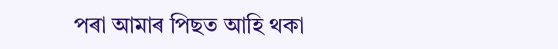পৰা আমাৰ পিছত আহি থকা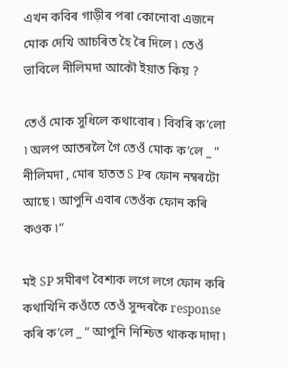এখন কবিৰ গাড়ীৰ পৰা কোনোবা এজনে মোক দেখি আচৰিত হৈ ৰৈ দিলে ৷ তেওঁ ভাবিলে নীলিমদা আকৌ ইয়াত কিয় ?

তেওঁ মোক সুধিলে কথাবোৰ ৷ বিবৰি ক’লো ৷ অলপ আতৰলৈ গৈ তেওঁ মোক ক’লে _ ” নীলিমদা , মোৰ হাতত S Pৰ ফোন নম্বৰটো আছে ৷ আপুনি এবাৰ তেওঁক ফোন কৰি কওক ৷“

মই SP সমীৰণ বৈশ্যক লগে লগে ফোন কৰি কথাখিনি কওঁতে তেওঁ সুন্দৰকৈ response কৰি ক’লে _ “ আপুনি নিশ্চিত থাকক দাদা ৷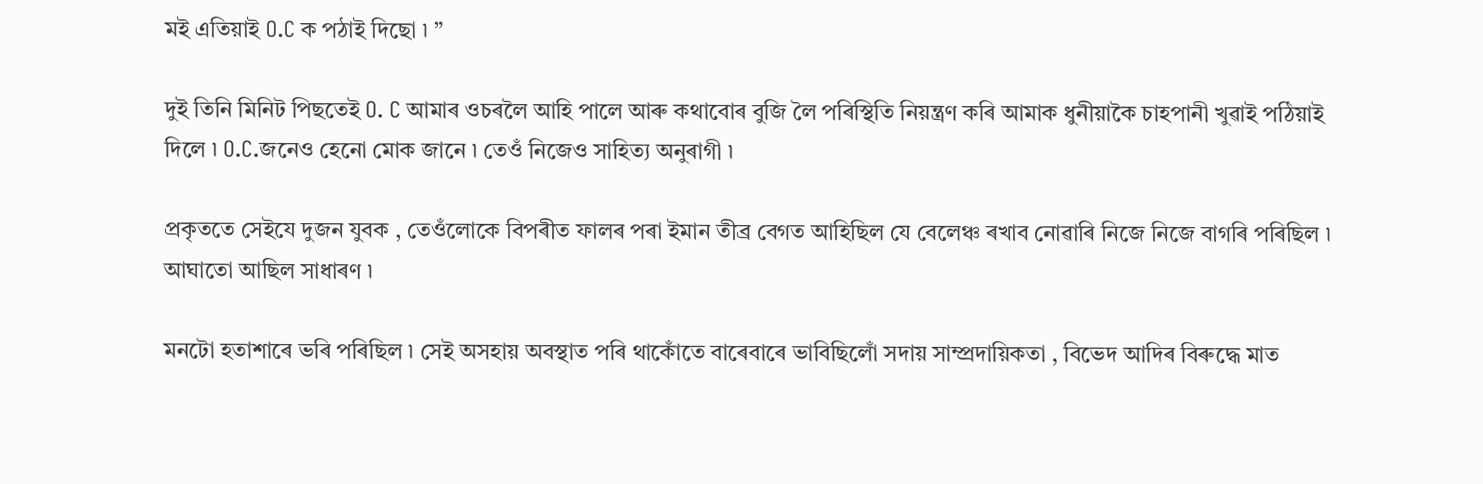মই এতিয়াই O.C ক পঠাই দিছো ৷ ”

দুই তিনি মিনিট পিছতেই O. C আমাৰ ওচৰলৈ আহি পালে আৰু কথাবোৰ বুজি লৈ পৰিস্থিতি নিয়ন্ত্ৰণ কৰি আমাক ধুনীয়াকৈ চাহপানী খুৱাই পঠিয়াই দিলে ৷ O.C.জনেও হেনো মোক জানে ৷ তেওঁ নিজেও সাহিত্য অনুৰাগী ৷

প্ৰকৃততে সেইযে দুজন যুবক , তেওঁলোকে বিপৰীত ফালৰ পৰা ইমান তীব্ৰ বেগত আহিছিল যে বেলেঞ্চ ৰখাব নোৱাৰি নিজে নিজে বাগৰি পৰিছিল ৷ আঘাতো আছিল সাধাৰণ ৷

মনটো হতাশাৰে ভৰি পৰিছিল ৷ সেই অসহায় অবস্থাত পৰি থাকোঁতে বাৰেবাৰে ভাবিছিলোঁ সদায় সাম্প্ৰদায়িকতা , বিভেদ আদিৰ বিৰুদ্ধে মাত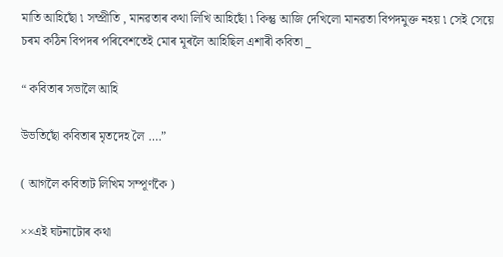মাতি আহিছোঁ ৷ সম্প্ৰীতি , মানৱতাৰ কথা লিখি আহিছোঁ ৷ কিন্তু আজি দেখিলো মানৱতা বিপদমুক্ত নহয় ৷ সেই সেয়ে চৰম কঠিন বিপদৰ পৰিবেশতেই মোৰ মূৰলৈ আহিছিল এশাৰী কবিতা _

“ কবিতাৰ সভালৈ আহি

উভতিছোঁ কবিতাৰ মৃতদেহ লৈ ….”

( আগলৈ কবিতাট লিখিম সম্পূৰ্ণকৈ )

××এই ঘটনাটোৰ কথা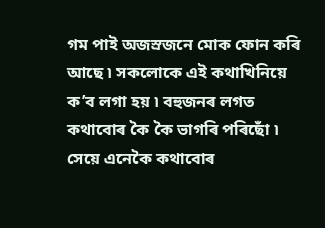গম পাই অজস্ৰজনে মোক ফোন কৰি আছে ৷ সকলোকে এই কথাখিনিয়ে ক’ব লগা হয় ৷ বহুজনৰ লগত কথাবোৰ কৈ কৈ ভাগৰি পৰিছোঁ ৷ সেয়ে এনেকৈ কথাবোৰ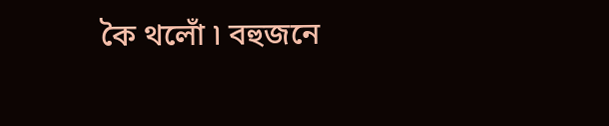কৈ থলোঁ ৷ বহুজনে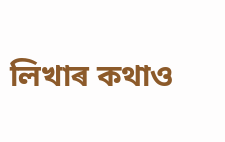লিখাৰ কথাও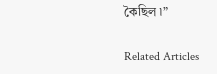কৈছিল ৷”

Related Articles